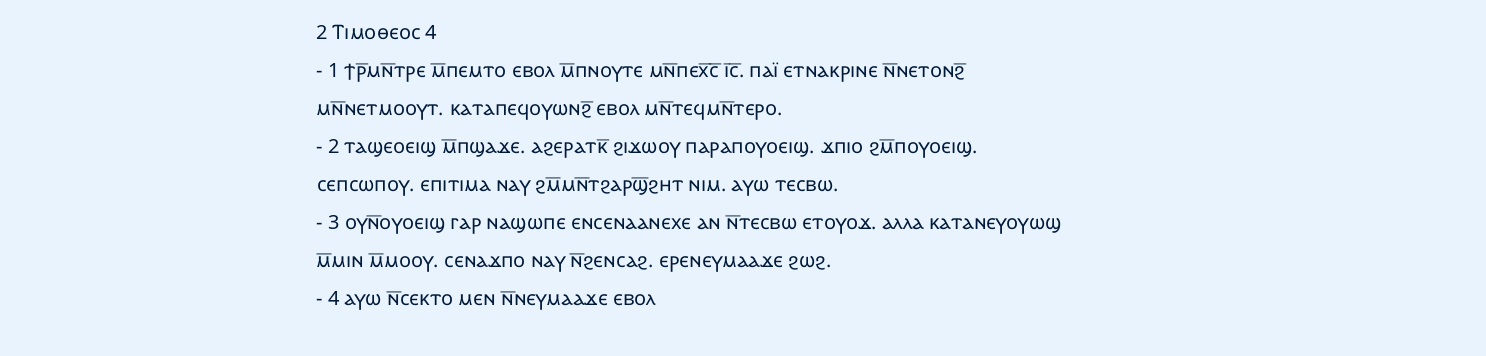2 Ⲧⲓⲙⲟⲑⲉⲟⲥ 4
- 1 ϯⲣ̅ⲙⲛ̅ⲧⲣⲉ ⲙ̅ⲡⲉⲙⲧⲟ ⲉⲃⲟⲗ ⲙ̅ⲡⲛⲟⲩⲧⲉ ⲙⲛ̅ⲡⲉⲭ̅ⲥ̅ ⲓ̅ⲥ̅. ⲡⲁⲓ̈ ⲉⲧⲛⲁⲕⲣⲓⲛⲉ ⲛ̅ⲛⲉⲧⲟⲛϩ̅ ⲙⲛ̅ⲛⲉⲧⲙⲟⲟⲩⲧ. ⲕⲁⲧⲁⲡⲉϥⲟⲩⲱⲛϩ̅ ⲉⲃⲟⲗ ⲙⲛ̅ⲧⲉϥⲙⲛ̅ⲧⲉⲣⲟ.
- 2 ⲧⲁϣⲉⲟⲉⲓϣ ⲙ̅ⲡϣⲁϫⲉ. ⲁϩⲉⲣⲁⲧⲕ̅ ϩⲓϫⲱⲟⲩ ⲡⲁⲣⲁⲡⲟⲩⲟⲉⲓϣ. ϫⲡⲓⲟ ϩⲙ̅ⲡⲟⲩⲟⲉⲓϣ. ⲥⲉⲡⲥⲱⲡⲟⲩ. ⲉⲡⲓⲧⲓⲙⲁ ⲛⲁⲩ ϩⲙ̅ⲙⲛ̅ⲧϩⲁⲣϣ̅ϩⲏⲧ ⲛⲓⲙ. ⲁⲩⲱ ⲧⲉⲥⲃⲱ.
- 3 ⲟⲩⲛ̅ⲟⲩⲟⲉⲓϣ ⲅⲁⲣ ⲛⲁϣⲱⲡⲉ ⲉⲛⲥⲉⲛⲁⲁⲛⲉⲭⲉ ⲁⲛ ⲛ̅ⲧⲉⲥⲃⲱ ⲉⲧⲟⲩⲟϫ. ⲁⲗⲗⲁ ⲕⲁⲧⲁⲛⲉⲩⲟⲩⲱϣ ⲙ̅ⲙⲓⲛ ⲙ̅ⲙⲟⲟⲩ. ⲥⲉⲛⲁϫⲡⲟ ⲛⲁⲩ ⲛ̅ϩⲉⲛⲥⲁϩ. ⲉⲣⲉⲛⲉⲩⲙⲁⲁϫⲉ ϩⲱϩ.
- 4 ⲁⲩⲱ ⲛ̅ⲥⲉⲕⲧⲟ ⲙⲉⲛ ⲛ̅ⲛⲉⲩⲙⲁⲁϫⲉ ⲉⲃⲟⲗ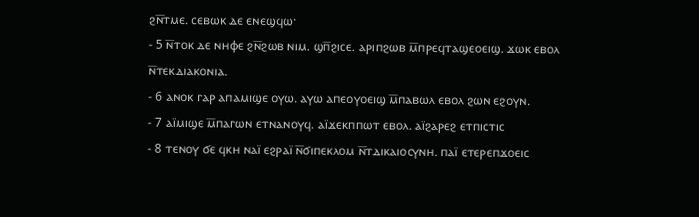ϩⲛ̅ⲧⲙⲉ. ⲥⲉⲃⲱⲕ ⲇⲉ ⲉⲛⲉϣϥⲱ·
- 5 ⲛ̅ⲧⲟⲕ ⲇⲉ ⲛⲏⲫⲉ ϩⲛ̅ϩⲱⲃ ⲛⲓⲙ. ϣⲡ̅ϩⲓⲥⲉ. ⲁⲣⲓⲡϩⲱⲃ ⲙ̅ⲡⲣⲉϥⲧⲁϣⲉⲟⲉⲓϣ. ϫⲱⲕ ⲉⲃⲟⲗ ⲛ̅ⲧⲉⲕⲇⲓⲁⲕⲟⲛⲓⲁ.
- 6 ⲁⲛⲟⲕ ⲅⲁⲣ ⲁⲡⲁⲙⲓϣⲉ ⲟⲩⲱ. ⲁⲩⲱ ⲁⲡⲉⲟⲩⲟⲉⲓϣ ⲙ̅ⲡⲁⲃⲱⲗ ⲉⲃⲟⲗ ϩⲱⲛ ⲉϩⲟⲩⲛ.
- 7 ⲁⲓ̈ⲙⲓϣⲉ ⲙ̅ⲡⲁⲅⲱⲛ ⲉⲧⲛⲁⲛⲟⲩϥ. ⲁⲓ̈ϫⲉⲕⲡⲡⲱⲧ ⲉⲃⲟⲗ. ⲁⲓ̈ϩⲁⲣⲉϩ ⲉⲧⲡⲓⲥⲧⲓⲥ
- 8 ⲧⲉⲛⲟⲩ ϭⲉ ϥⲕⲏ ⲛⲁⲓ̈ ⲉϩⲣⲁⲓ̈ ⲛ̅ϭⲓⲡⲉⲕⲗⲟⲙ ⲛ̅ⲧⲇⲓⲕⲁⲓⲟⲥⲩⲛⲏ. ⲡⲁⲓ̈ ⲉⲧⲉⲣⲉⲡϫⲟⲉⲓⲥ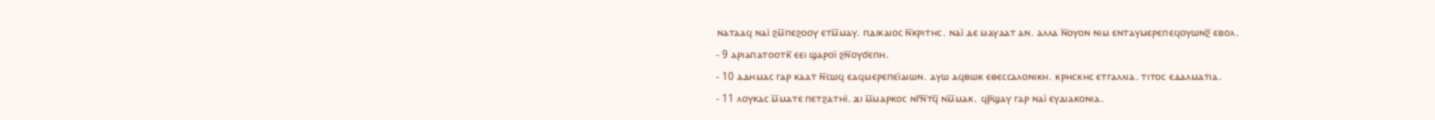ⲛⲁⲧⲁⲁϥ ⲛⲁⲓ̈ ϩⲙ̅ⲡⲉϩⲟⲟⲩ ⲉⲧⲙ̅ⲙⲁⲩ. ⲡⲇⲓⲕⲁⲓⲟⲥ ⲛ̅ⲕⲣⲓⲧⲏⲥ. ⲛⲁⲓ̈ ⲇⲉ ⲙⲁⲩⲁⲁⲧ ⲁⲛ. ⲁⲗⲗⲁ ⲛ̅ⲟⲩⲟⲛ ⲛⲓⲙ ⲉⲛⲧⲁⲩⲙⲉⲣⲉⲡⲉϥⲟⲩⲱⲛϩ̅ ⲉⲃⲟⲗ.
- 9 ⲁⲣⲓⲁⲡⲁⲧⲟⲟⲧⲕ̅ ⲉⲉⲓ ϣⲁⲣⲟⲓ̈ ϩⲛ̅ⲟⲩϭⲉⲡⲏ.
- 10 ⲁⲇⲏⲙⲁⲥ ⲅⲁⲣ ⲕⲁⲁⲧ ⲛ̅ⲥⲱϥ ⲉⲁϥⲙⲉⲣⲉⲡⲉⲓ̈ⲁⲓⲱⲛ. ⲁⲩⲱ ⲁϥⲃⲱⲕ ⲉⲑⲉⲥⲥⲁⲗⲟⲛⲓⲕⲏ. ⲕⲣⲏⲥⲕⲏⲥ ⲉⲧⲅⲁⲗⲗⲓⲁ. ⲧⲓⲧⲟⲥ ⲉⲇⲁⲗⲙⲁⲧⲓⲁ.
- 11 ⲗⲟⲩⲕⲁⲥ ⲙ̅ⲙⲁⲧⲉ ⲡⲉⲧϩⲁⲧⲏⲓ̈. ϫⲓ ⲙ̅ⲙⲁⲣⲕⲟⲥ ⲛⲅ̅ⲛ̅ⲧϥ̅ ⲛⲙ̅ⲙⲁⲕ. ϥⲣ̅ϣⲁⲩ ⲅⲁⲣ ⲛⲁⲓ̈ ⲉⲩⲇⲓⲁⲕⲟⲛⲓⲁ.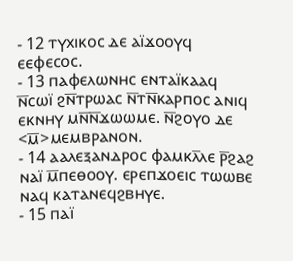- 12 ⲧⲩⲭⲓⲕⲟⲥ ⲇⲉ ⲁⲓ̈ϫⲟⲟⲩϥ ⲉⲉⲫⲉⲥⲟⲥ.
- 13 ⲡⲁⲫⲉⲗⲱⲛⲏⲥ ⲉⲛⲧⲁⲓ̈ⲕⲁⲁϥ ⲛ̅ⲥⲱⲓ̈ ϩⲛ̅ⲧⲣⲱⲁⲥ ⲛ̅ⲧⲛ̅ⲕⲁⲣⲡⲟⲥ ⲁⲛⲓϥ ⲉⲕⲛⲏⲩ ⲙⲛ̅ⲛ̅ϫⲱⲱⲙⲉ. ⲛ̅ϩⲟⲩⲟ ⲇⲉ <ⲙ̅>ⲙⲉⲙⲃⲣⲁⲛⲟⲛ.
- 14 ⲁⲁⲗⲉⲝⲁⲛⲇⲣⲟⲥ ⲫⲁⲙⲕⲗ̅ⲗⲉ ⲣ̅ϩⲁϩ ⲛⲁⲓ̈ ⲙ̅ⲡⲉⲑⲟⲟⲩ. ⲉⲣⲉⲡϫⲟⲉⲓⲥ ⲧⲱⲱⲃⲉ ⲛⲁϥ ⲕⲁⲧⲁⲛⲉϥϩⲃⲏⲩⲉ.
- 15 ⲡⲁⲓ̈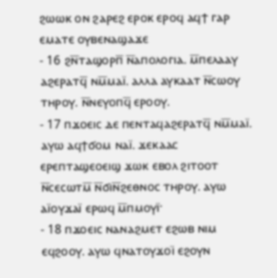ϩⲱⲱⲕ ⲟⲛ ϩⲁⲣⲉϩ ⲉⲣⲟⲕ ⲉⲣⲟϥ ⲁϥϯ ⲅⲁⲣ ⲉⲙⲁⲧⲉ ⲟⲩⲃⲉⲛⲁϣⲁϫⲉ
- 16 ϩⲛ̅ⲧⲁϣⲟⲣⲡ̅ ⲛ̅ⲁⲡⲟⲗⲟⲅⲓⲁ. ⲙ̅ⲡⲉⲗⲁⲁⲩ ⲁϩⲉⲣⲁⲧϥ̅ ⲛⲙ̅ⲙⲁⲓ̈. ⲁⲗⲗⲁ ⲁⲩⲕⲁⲁⲧ ⲛ̅ⲥⲱⲟⲩ ⲧⲏⲣⲟⲩ. ⲛ̅ⲛⲉⲩⲟⲡϥ̅ ⲉⲣⲟⲟⲩ.
- 17 ⲡϫⲟⲉⲓⲥ ⲇⲉ ⲡⲉⲛⲧⲁϥⲁϩⲉⲣⲁⲧϥ̅ ⲛⲙ̅ⲙⲁⲓ̈. ⲁⲩⲱ ⲁϥϯϭⲟⲙ ⲛⲁⲓ̈. ϫⲉⲕⲁⲁⲥ ⲉⲣⲉⲡⲧⲁϣⲉⲟⲉⲓϣ ϫⲱⲕ ⲉⲃⲟⲗ ϩⲓⲧⲟⲟⲧ ⲛ̅ⲥⲉⲥⲱⲧⲙ̅ ⲛ̅ϭⲓⲛ̅ϩⲉⲑⲛⲟⲥ ⲧⲏⲣⲟⲩ. ⲁⲩⲱ ⲁⲓ̈ⲟⲩϫⲁⲓ̈ ⲉⲣⲱϥ ⲙ̅ⲡⲙⲟⲩⲓ̈·
- 18 ⲡϫⲟⲉⲓⲥ ⲛⲁⲛⲁϩⲙⲉⲧ ⲉϩⲱⲃ ⲛⲓⲙ ⲉϥϩⲟⲟⲩ. ⲁⲩⲱ ϥⲛⲁⲧⲟⲩϫⲟⲓ̈ ⲉϩⲟⲩⲛ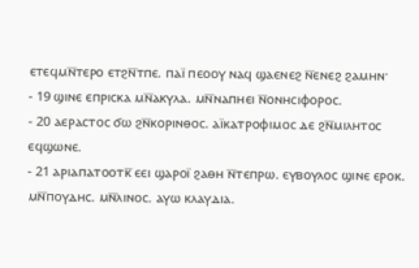ⲉⲧⲉϥⲙⲛ̅ⲧⲉⲣⲟ ⲉⲧϩⲛ̅ⲧⲡⲉ. ⲡⲁⲓ̈ ⲡⲉⲟⲟⲩ ⲛⲁϥ ϣⲁⲉⲛⲉϩ ⲛ̅ⲉⲛⲉϩ ϩⲁⲙⲏⲛ·
- 19 ϣⲓⲛⲉ ⲉⲡⲣⲓⲥⲕⲁ ⲙⲛ̅ⲁⲕⲩⲗⲁ. ⲙⲛ̅ⲛⲁⲡⲏⲉⲓ ⲛ̅ⲟⲛⲏⲥⲓⲫⲟⲣⲟⲥ.
- 20 ⲁⲉⲣⲁⲥⲧⲟⲥ ϭⲱ ϩⲛ̅ⲕⲟⲣⲓⲛⲑⲟⲥ. ⲁⲓ̈ⲕⲁⲧⲣⲟⲫⲓⲙⲟⲥ ⲇⲉ ϩⲛ̅ⲙⲓⲗⲏⲧⲟⲥ ⲉϥϣⲱⲛⲉ.
- 21 ⲁⲣⲓⲁⲡⲁⲧⲟⲟⲧⲕ̅ ⲉⲉⲓ ϣⲁⲣⲟⲓ̈ ϩⲁⲑⲏ ⲛ̅ⲧⲉⲡⲣⲱ. ⲉⲩⲃⲟⲩⲗⲟⲥ ϣⲓⲛⲉ ⲉⲣⲟⲕ. ⲙⲛ̅ⲡⲟⲩⲇⲏⲥ. ⲙⲛ̅ⲗⲓⲛⲟⲥ. ⲁⲩⲱ ⲕⲗⲁⲩⲇⲓⲁ.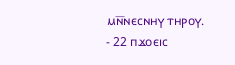ⲙⲛ̅ⲛⲉⲥⲛⲏⲩ ⲧⲏⲣⲟⲩ.
- 22 ⲡϫⲟⲉⲓⲥ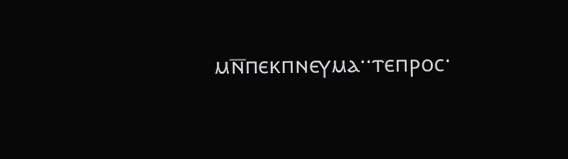ⲙⲛ̅ⲡⲉⲕⲡⲛⲉⲩⲙⲁ··ⲧⲉⲡⲣⲟⲥ·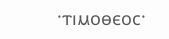·ⲧⲓⲙⲟⲑⲉⲟⲥ·